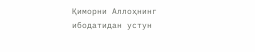Қиморни Аллоҳнинг ибодатидан устун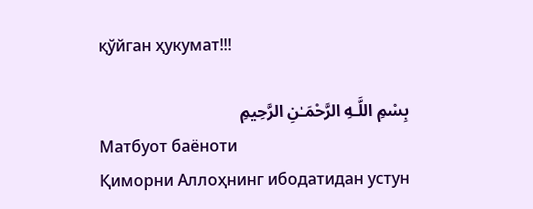қўйган ҳукумат!!!

بِسْمِ اللَّـهِ الرَّحْمَـٰنِ الرَّحِيمِ
Матбуот баёноти
Қиморни Аллоҳнинг ибодатидан устун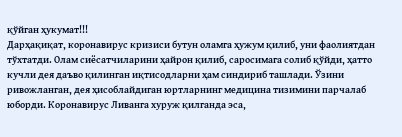қўйган ҳукумат!!!
Дарҳақиқат, коронавирус кризиси бутун оламга ҳужум қилиб, уни фаолиятдан тўхтатди. Олам сиёсатчиларини ҳайрон қилиб, саросимага солиб қўйди, ҳатто кучли дея даъво қилинган иқтисодларни ҳам синдириб ташлади. Ўзини ривожланган, дея ҳисоблайдиган юртларнинг медицина тизимини парчалаб юборди. Коронавирус Ливанга хуруж қилганда эса,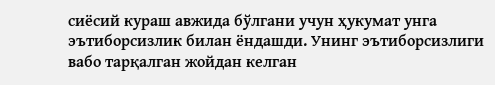сиёсий кураш авжида бўлгани учун ҳукумат унга эътиборсизлик билан ёндашди. Унинг эътиборсизлиги вабо тарқалган жойдан келган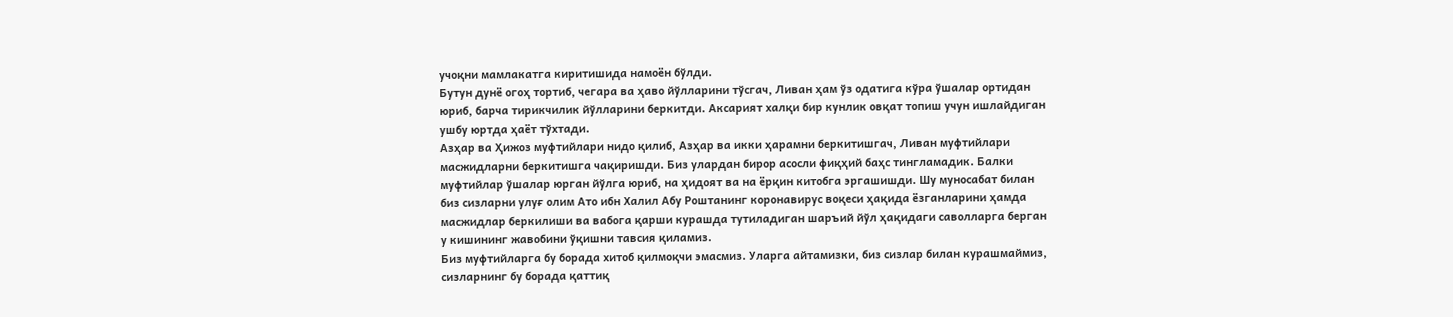учоқни мамлакатга киритишида намоён бўлди.
Бутун дунё огоҳ тортиб, чегара ва ҳаво йўлларини тўсгач, Ливан ҳам ўз одатига кўра ўшалар ортидан юриб, барча тирикчилик йўлларини беркитди. Аксарият халқи бир кунлик овқат топиш учун ишлайдиган ушбу юртда ҳаёт тўхтади.
Азҳар ва Ҳижоз муфтийлари нидо қилиб, Азҳар ва икки ҳарамни беркитишгач, Ливан муфтийлари масжидларни беркитишга чақиришди. Биз улардан бирор асосли фиқҳий баҳс тингламадик. Балки муфтийлар ўшалар юрган йўлга юриб, на ҳидоят ва на ёрқин китобга эргашишди. Шу муносабат билан биз сизларни улуғ олим Ато ибн Халил Абу Роштанинг коронавирус воқеси ҳақида ёзганларини ҳамда масжидлар беркилиши ва вабога қарши курашда тутиладиган шаръий йўл ҳақидаги саволларга берган у кишининг жавобини ўқишни тавсия қиламиз.
Биз муфтийларга бу борада хитоб қилмоқчи эмасмиз. Уларга айтамизки, биз сизлар билан курашмаймиз, сизларнинг бу борада қаттиқ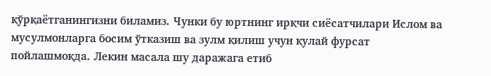қўрқаётганингизни биламиз. Чунки бу юртнинг ирқчи сиёсатчилари Ислом ва мусулмонларга босим ўтказиш ва зулм қилиш учун қулай фурсат пойлашмоқда. Лекин масала шу даражага етиб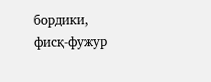бордики, фисқ-фужур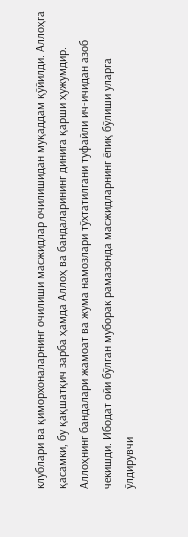клублари ва қиморхоналарнинг очилиши масжидлар очилишидан муқаддам қўйилди. Аллоҳга қасамки, бу қақшатқич зарба ҳамда Аллоҳ ва бандаларининг динига қарши ҳужумдир. Аллоҳнинг бандалари жамоат ва жума намозлари тўхтатилгани туфайли ич-ичидан азоб чекишди. Ибодат ойи бўлган муборак рамазонда масжидларнинг ёпиқ бўлиши уларга ўлдирувчи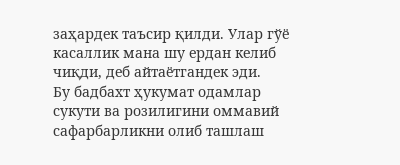заҳардек таъсир қилди. Улар гўё касаллик мана шу ердан келиб чиқди, деб айтаётгандек эди.
Бу бадбахт ҳукумат одамлар сукути ва розилигини оммавий сафарбарликни олиб ташлаш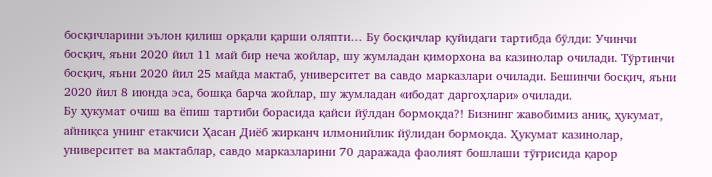босқичларини эълон қилиш орқали қарши оляпти… Бу босқичлар қуйидаги тартибда бўлди: Учинчи босқич, яъни 2020 йил 11 май бир неча жойлар, шу жумладан қиморхона ва казинолар очилади. Тўртинчи босқич, яъни 2020 йил 25 майда мактаб, университет ва савдо марказлари очилади. Бешинчи босқич, яъни 2020 йил 8 июнда эса, бошқа барча жойлар, шу жумладан «ибодат даргоҳлари» очилади.
Бу ҳукумат очиш ва ёпиш тартиби борасида қайси йўлдан бормоқда?! Бизнинг жавобимиз аниқ, ҳукумат, айниқса унинг етакчиси Ҳасан Диёб жирканч илмонийлик йўлидан бормоқда. Ҳукумат казинолар, университет ва мактаблар, савдо марказларини 70 даражада фаолият бошлаши тўғрисида қарор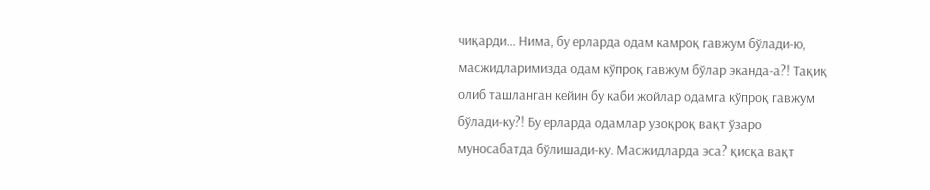чиқарди… Нима, бу ерларда одам камроқ гавжум бўлади-ю, масжидларимизда одам кўпроқ гавжум бўлар эканда-а?! Тақиқ олиб ташланган кейин бу каби жойлар одамга кўпроқ гавжум бўлади-ку?! Бу ерларда одамлар узоқроқ вақт ўзаро муносабатда бўлишади-ку. Масжидларда эса? қисқа вақт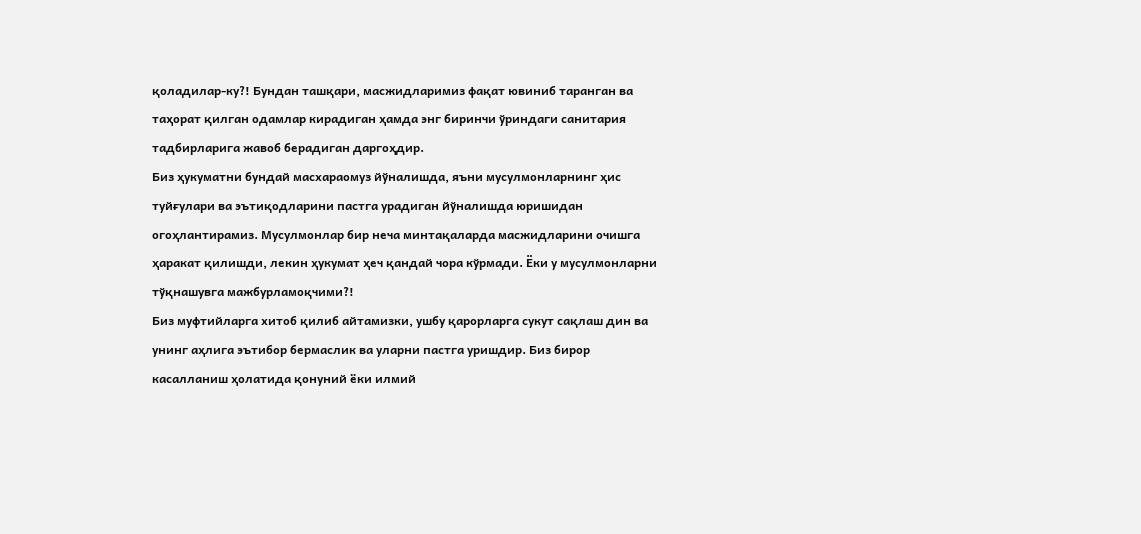қоладилар-ку?! Бундан ташқари, масжидларимиз фақат ювиниб таранган ва таҳорат қилган одамлар кирадиган ҳамда энг биринчи ўриндаги санитария тадбирларига жавоб берадиган даргоҳдир.
Биз ҳукуматни бундай масхараомуз йўналишда, яъни мусулмонларнинг ҳис туйғулари ва эътиқодларини пастга урадиган йўналишда юришидан огоҳлантирамиз. Мусулмонлар бир неча минтақаларда масжидларини очишга ҳаракат қилишди, лекин ҳукумат ҳеч қандай чора кўрмади. Ёки у мусулмонларни тўқнашувга мажбурламоқчими?!
Биз муфтийларга хитоб қилиб айтамизки, ушбу қарорларга сукут сақлаш дин ва унинг аҳлига эътибор бермаслик ва уларни пастга уришдир. Биз бирор касалланиш ҳолатида қонуний ёки илмий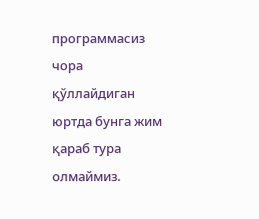программасиз чора қўллайдиган юртда бунга жим қараб тура олмаймиз.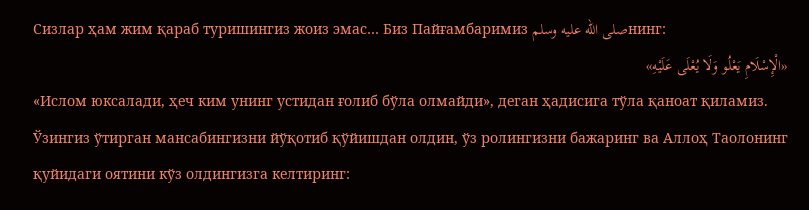Сизлар ҳам жим қараб туришингиз жоиз эмас… Биз Пайғамбаримиз صلى الله عليه وسلمнинг:
«الْإِسْلَامِ يَعْلُو وَلَا يُعْلَى عَلَيْهِ»
«Ислом юксалади, ҳеч ким унинг устидан ғолиб бўла олмайди», деган ҳадисига тўла қаноат қиламиз. Ўзингиз ўтирган мансабингизни йўқотиб қўйишдан олдин, ўз ролингизни бажаринг ва Аллоҳ Таолонинг қуйидаги оятини кўз олдингизга келтиринг: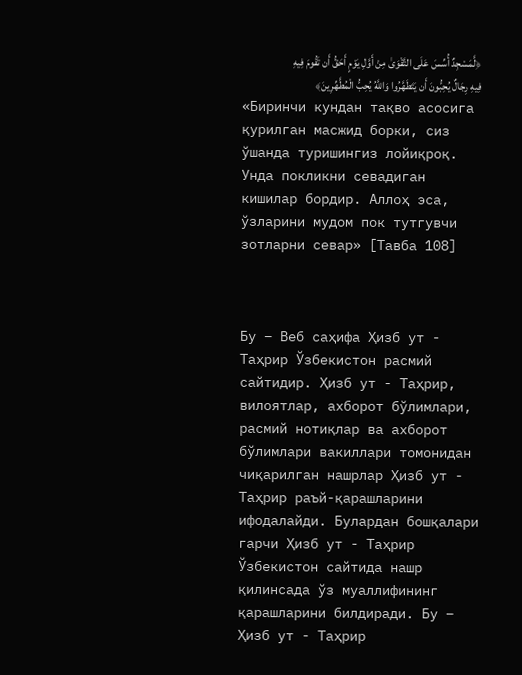﴿لَّمَسْجِدٌ أُسِّسَ عَلَى التَّقْوَىٰ مِنْ أَوَّلِ يَوْمٍ أَحَقُّ أَن تَقُومَ فِيهِ فِيهِ رِجَالٌ يُحِبُّونَ أَن يَتَطَهَّرُوا وَاللَّهُ يُحِبُّ الْمُطَّهِّرِينَ﴾
«Биринчи кундан тақво асосига қурилган масжид борки, сиз ўшанда туришингиз лойиқроқ. Унда покликни севадиган кишилар бордир. Аллоҳ эса, ўзларини мудом пок тутгувчи зотларни севар» [Тавба 108]



Бу – Веб саҳифа Ҳизб ут - Таҳрир Ўзбекистон расмий сайтидир. Ҳизб ут - Таҳрир, вилоятлар, ахборот бўлимлари, расмий нотиқлар ва ахборот бўлимлари вакиллари томонидан чиқарилган нашрлар Ҳизб ут - Таҳрир раъй-қарашларини ифодалайди. Булардан бошқалари гарчи Ҳизб ут - Таҳрир Ўзбекистон сайтида нашр қилинсада ўз муаллифининг қарашларини билдиради. Бу – Ҳизб ут - Таҳрир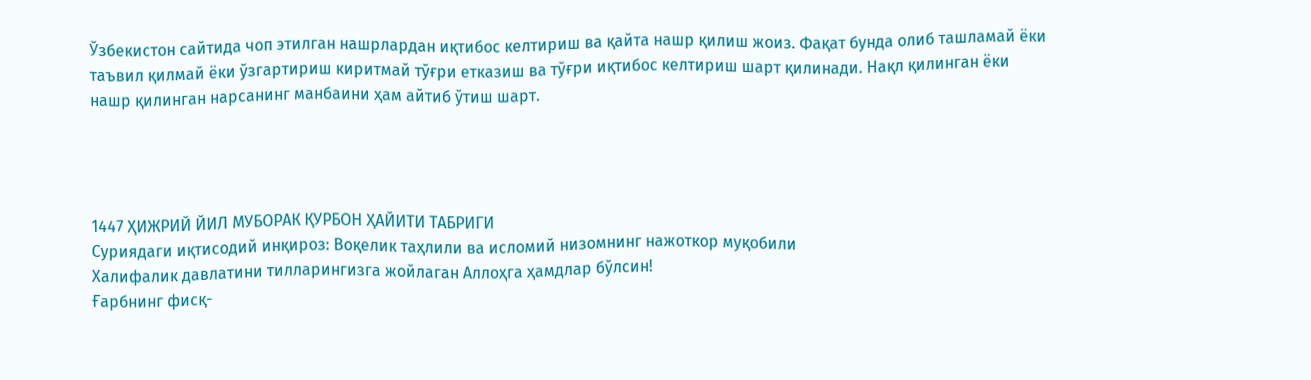Ўзбекистон сайтида чоп этилган нашрлардан иқтибос келтириш ва қайта нашр қилиш жоиз. Фақат бунда олиб ташламай ёки таъвил қилмай ёки ўзгартириш киритмай тўғри етказиш ва тўғри иқтибос келтириш шарт қилинади. Нақл қилинган ёки нашр қилинган нарсанинг манбаини ҳам айтиб ўтиш шарт.




1447 ҲИЖРИЙ ЙИЛ МУБОРАК ҚУРБОН ҲАЙИТИ ТАБРИГИ
Суриядаги иқтисодий инқироз: Воқелик таҳлили ва исломий низомнинг нажоткор муқобили
Халифалик давлатини тилларингизга жойлаган Аллоҳга ҳамдлар бўлсин!
Ғарбнинг фисқ-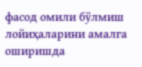фасод омили бўлмиш лойиҳаларини амалга оширишда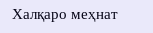Халқаро меҳнат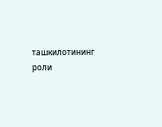ташкилотининг роли